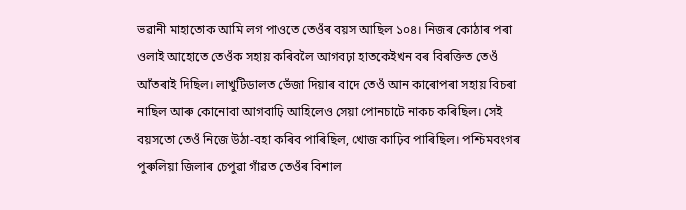ভৱানী মাহাতোক আমি লগ পাওতে তেওঁৰ বয়স আছিল ১০৪। নিজৰ কোঠাৰ পৰা ওলাই আহোতে তেওঁক সহায় কৰিবলৈ আগবঢ়া হাতকেইখন বৰ বিৰক্তিত তেওঁ আঁতৰাই দিছিল। লাখুটিডালত ভেঁজা দিয়াৰ বাদে তেওঁ আন কাৰোপৰা সহায় বিচৰা নাছিল আৰু কোনোবা আগবাঢ়ি আহিলেও সেয়া পোনচাটে নাকচ কৰিছিল। সেই বয়সতো তেওঁ নিজে উঠা-বহা কৰিব পাৰিছিল, খোজ কাঢ়িব পাৰিছিল। পশ্চিমবংগৰ পুৰুলিয়া জিলাৰ চেপুৱা গাঁৱত তেওঁৰ বিশাল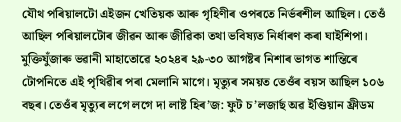যৌথ পৰিয়ালটো এইজন খেতিয়ক আৰু গৃহিণীৰ ওপৰতে নিৰ্ভৰশীল আছিল। তেওঁ আছিল পৰিয়ালটোৰ জীৱন আৰু জীৱিকা তথা ভবিষ্যত নিৰ্ধাৰণ কৰা ঘাইশিপা।
মুক্তিযুঁজাৰু ভৱানী মাহাতোৱে ২০২৪ৰ ২৯-৩০ আগষ্টৰ নিশাৰ ভাগত শান্তিৰে টোপনিতে এই পৃথিৱীৰ পৰা মেলানি মাগে। মৃত্যুৰ সময়ত তেওঁৰ বয়স আছিল ১০৬ বছৰ। তেওঁৰ মৃত্যুৰ লগে লগে দা লাষ্ট হিৰ’জ: ফুট চ’লজাৰ্ছ অৱ ইণ্ডিয়ান ফ্ৰীডম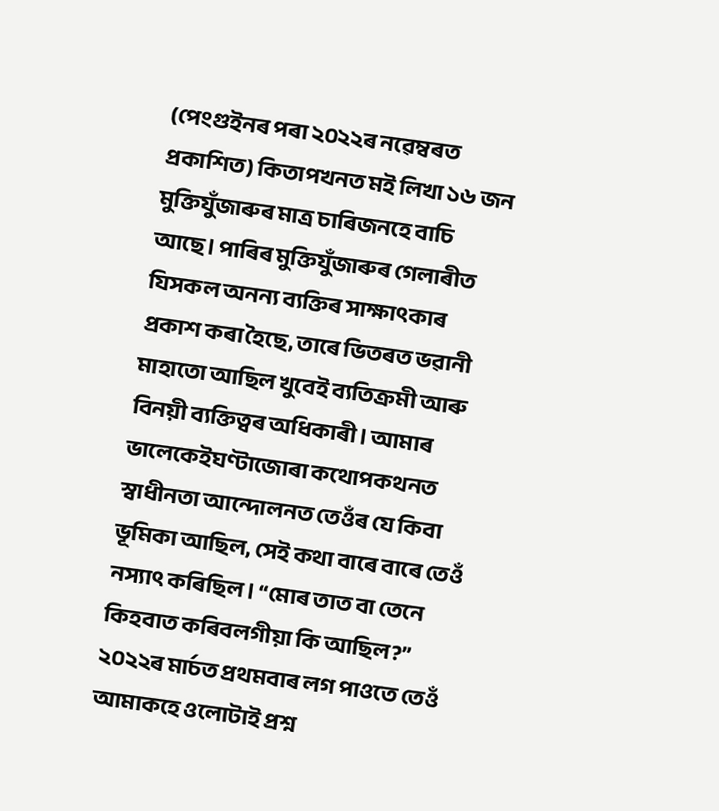(পেংগুইনৰ পৰা ২০২২ৰ নৱেম্বৰত প্ৰকাশিত) কিতাপখনত মই লিখা ১৬ জন মুক্তিযুঁজাৰুৰ মাত্ৰ চাৰিজনহে বাচি আছে। পাৰিৰ মুক্তিযুঁজাৰুৰ গেলাৰীত যিসকল অনন্য ব্যক্তিৰ সাক্ষাৎকাৰ প্ৰকাশ কৰা হৈছে, তাৰে ভিতৰত ভৱানী মাহাতো আছিল খুবেই ব্যতিক্ৰমী আৰু বিনয়ী ব্যক্তিত্বৰ অধিকাৰী। আমাৰ ভালেকেইঘণ্টাজোৰা কথোপকথনত স্বাধীনতা আন্দোলনত তেওঁৰ যে কিবা ভূমিকা আছিল, সেই কথা বাৰে বাৰে তেওঁ নস্যাৎ কৰিছিল। “মোৰ তাত বা তেনে কিহবাত কৰিবলগীয়া কি আছিল?” ২০২২ৰ মাৰ্চত প্ৰথমবাৰ লগ পাওতে তেওঁ আমাকহে ওলোটাই প্ৰশ্ন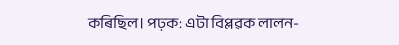কৰিছিল। পঢ়ক: এটা বিপ্লৱক লালন-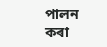পালন কৰা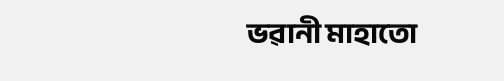ভৱানী মাহাতো